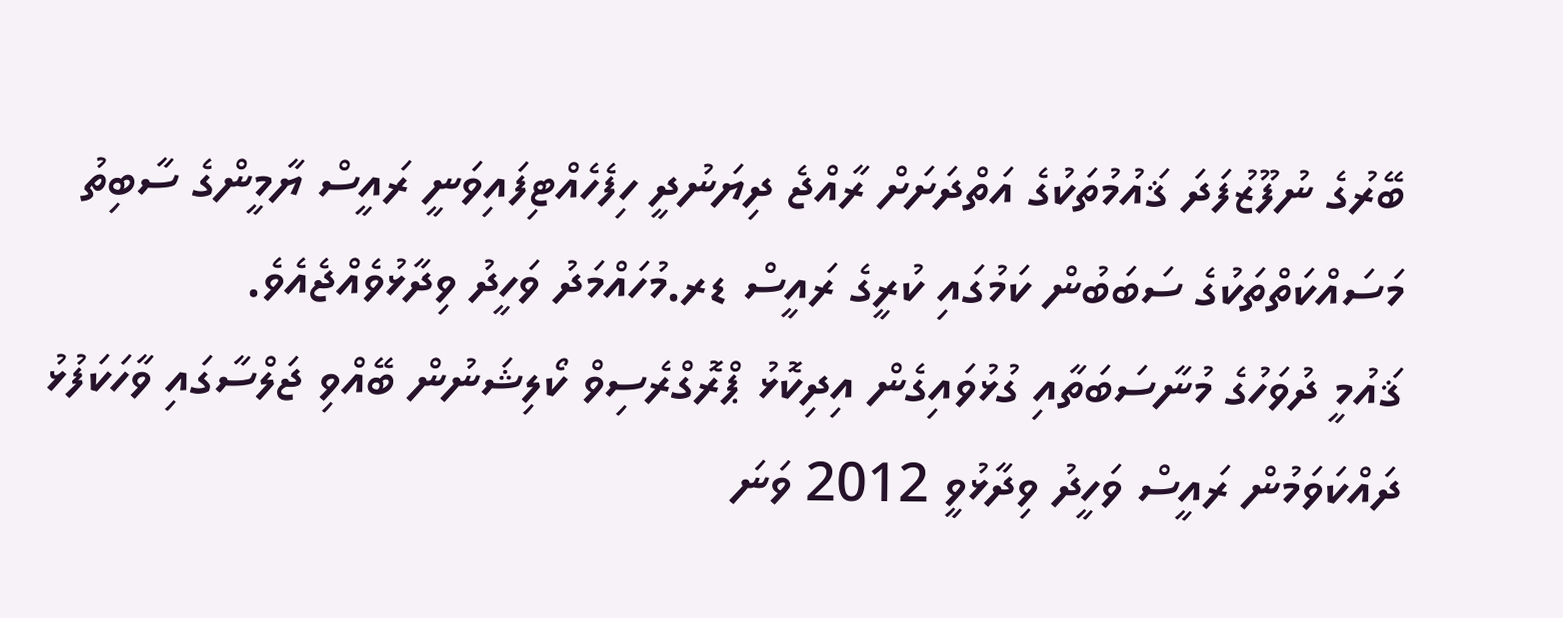ބޭރުގެ ނުފޫޒުފަދަ ޤައުމުތަކުގެ އަތްދަށަށް ރާއްޖެ ދިޔަނުދީ ހިފެހެއްޓިފައިވަނީ ރައީސް ޔާމީންގެ ސާބިތު މަސައްކަތްތަކުގެ ސަބަބުން ކަމުގައި ކުރީގެ ރައީސް ޑރ.މުހައްމަދު ވަހީދު ވިދާޅުވެއްޖެއެވެ.
ޤައުމީ ދުވަހުގެ މުނާސަބަތާއި ގުޅުވައިގެން އިދިކޮޅު ޕްރޮގްރެސިވް ކޯލިޝަނުން ބޭއްވި ޖަލްސާގައި ވާހަކަފުޅު ދައްކަވަމުން ރައީސް ވަހީދު ވިދާޅުވީ 2012 ވަނަ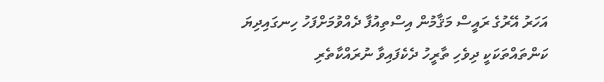އަހަރު އޭރުގެ ރައީސް މަޤާމުން އިސްތިއުފާ ދެއްވުމަށްފަހު ހިނގައިދިޔަ ކަންތައްތަކަކީ ދިވެހި ތާރީހު ދެކެފައިވާ ނުރައްކާތެރި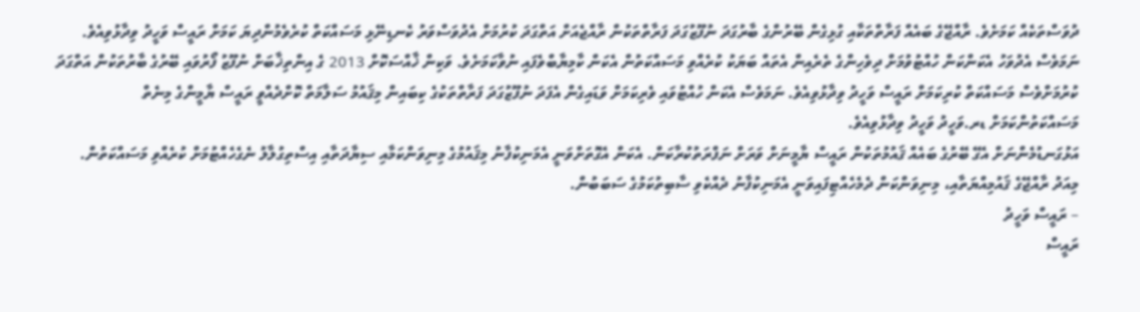ދުވަސްތަކެއް ކަމަށެވެ. ރާއްޖޭގެ ބައެއް ފަރާތްތަކާއި ގުޅިގެން ބޭރުންގެ ބާރުގަދަ ނުފޫޒުގަދަ ފަރާތްތަކުން ރާއްޖެއަށް އަތްގަދަ ކުރުމަށް އެދުވަސްވަރު ކެނޑިނޭޅި މަސައްކަތް ކުރެވެމުންދިޔަ ކަމަށް ރައީސް ވަހީދު ވިދާޅުވިއެވެ.
ނަމަވެސް އެދުވަހު އެކަންކަން ހުއްޓުވުމަށް ދިވެހިންގެ ތެރެއިން އެތައް ބަޔަކު ކުރެއްވި މަސައްކަތުން އެކަން ކާމިޔާބްވެފައި ނުވާކަމަށެވެ. ވަކިން ޚާއްސަކޮށް 2013 ގެ އިންތިޚާބަށް ނުފޫޒު ފޯރުވައި ބޭރުގެ ބާރުތަކުން އަތްގަދަ ކުރުމަށްވެސް މަސައްކަތް ކުރިކަމަށް ރައީސް ވަހީދު ވިދާޅުވިއެވެ. ނަމަވެސް އެކަން ހުއްޓުވައި ވެރިކަމަށް ވަޑައިގެން އެފަދަ ނުފޫޒުގަދަ ފަރާތްތަކުގެ ކިބައިން މިޤައުމު ސަލާމަތް ކޮށްދެއްވީ ރައީސް ޔާމީންގެ މިނެތް މަސައްކަތުންކަމަށް ޑރ.ވަހީދު ވަހީދު ވިދާޅުވިއެވެ.
އަޅުގަނޑުމެންނަށް އެގޭ ބޭރުގެ ބައެއް ޤައުމުތަކުން ރައީސް ޔާމީނަށް ވަރަށް ނަފްރަތުކުރާކަން. އެކަން އެގޮތަށްވަނީ އެމަނިކުފާނު މިޤައުމުގެ މިނިވަންކަމާއި ސިޔާދަތާއި އިސްތިގުލާލު ނެގެހެއްޓުމަށް ކުރެއްވި މަސައްކަތުން. މިއަދު ރާއްޖޭގެ ޤައުމިއްޔަތާއި، މިނިވަންކަން ދެމެހެއްޓިފައިވަނީ އެމަނިކުފާނު ދެއްކެވި ސާބިތުކަމުގެ ސަބަބުން.
– ރައީސް ވަހީދު
ރައީސް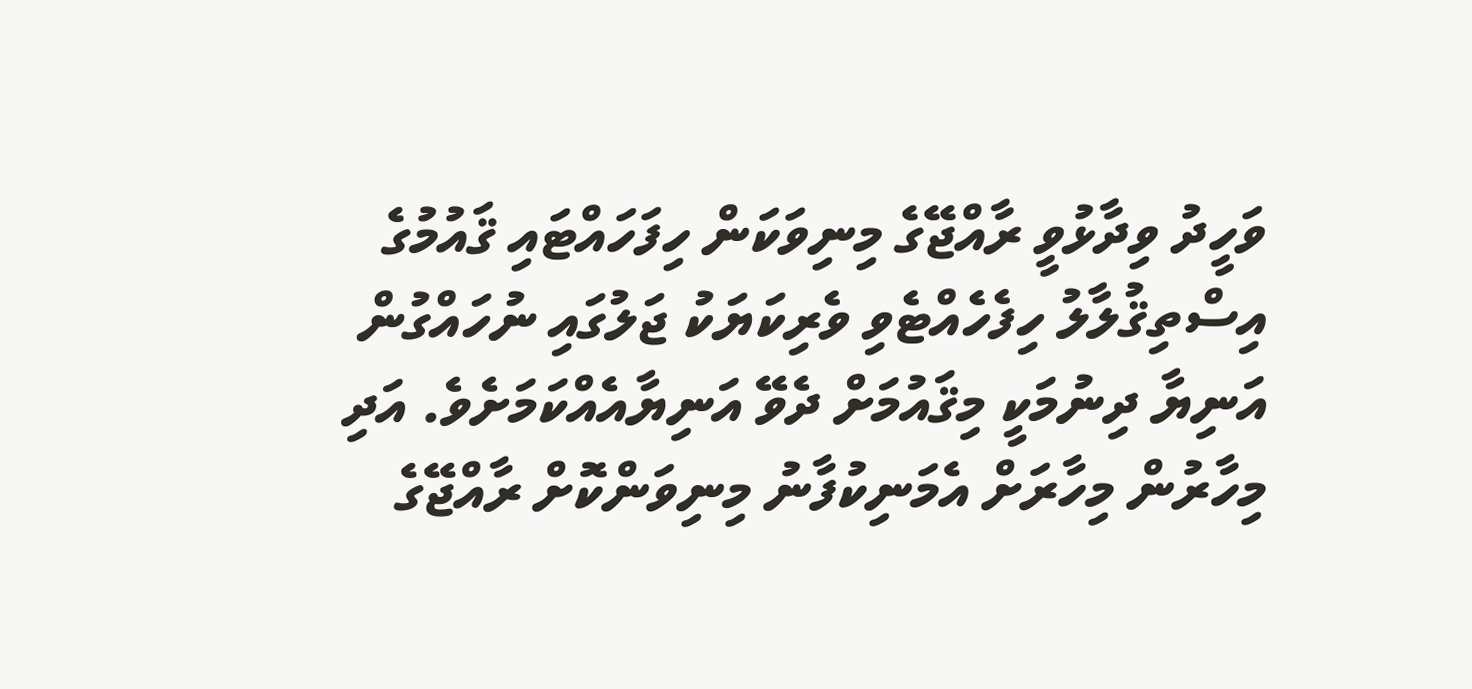ވަހީދު ވިދާޅުވީ ރާއްޖޭގެ މިނިވަކަން ހިފަހައްޓައި ޤައުމުގެ އިސްތިޤުލާލު ހިފެހެއްޓެވި ވެރިކަޔަކު ޖަލުގައި ނުހައްގުން އަނިޔާ ދިނުމަކީ މިޤައުމަށް ދެވޭ އަނިޔާއެއްކަމަށެވެ. އަދި މިހާރުން މިހާރަށް އެމަނިކުފާނު މިނިވަންކޮށް ރާއްޖޭގެ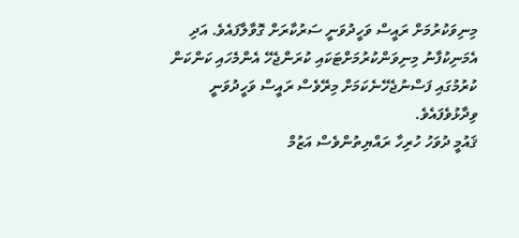މިނިވަކުރުމަށް ރައީސް ވަހީދުވަނީ ސަރުކާރަށް ގޮވާލާފައެވެ. އަދި އެމަނިކުފާނު މިނިވަންކުރުމަށްޓަކައި ކުރަންޖެހޭ އެންމެހައި ކަންކަން ކުރުމުގައި ފަސްނުޖެހޭނެކަމަށް މިރޭވެސް ރައީސް ވަހީދުވަނީ ވިދާޅުވެފައެވެ.
ޤައުމީ ދުވަހު ހުރިހާ ރައްޔިތުންވެސް އަޒުމް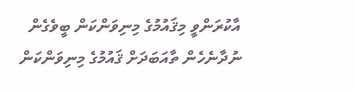އާކުރަންވީ މިޤައުމުގެ މިނިވަންކަން ބީވެގެން ނުދާނެހެން ތާއަބަދަށް ޤައުމުގެ މިނިވަންކަން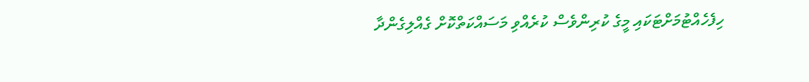ހިފެހެއްޓުމަށްޓަކައި މީގެ ކުރިންވެސް ކުރެއްވި މަސައްކަތްކޮށް ގެއްލިގެންދާ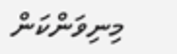މިނިވަންކަން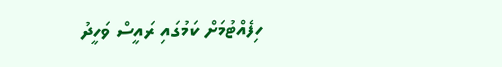ހިފެއްޓުމަށް ކަމުގައި ރައީސް ވަހީދު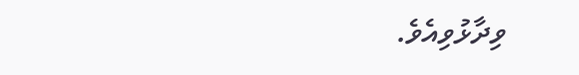ވިދާޅުވިއެވެ.